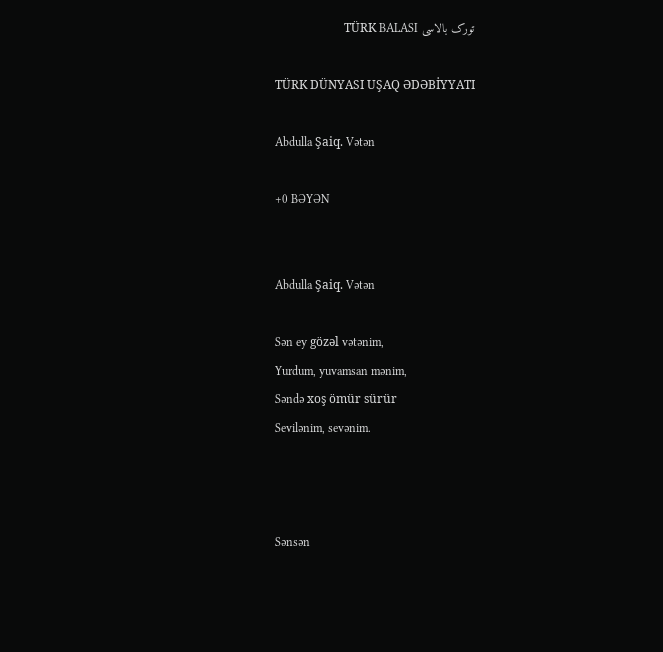تورک بالاسی TÜRK BALASI

TÜRK DÜNYASI UŞAQ ƏDƏBİYYATI

Abdulla Şaiq. Vətən

+0 BƏYƏN


Abdulla Şaiq. Vətən

Sən ey gözəl vətənim,
Yurdum, yuvamsan mənim,
Səndə xoş ömür sürür
Sevilənim, sevənim.



Sənsən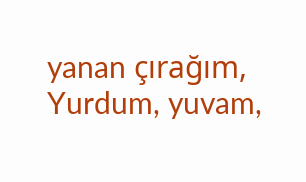yanan çırağım,
Yurdum, yuvam,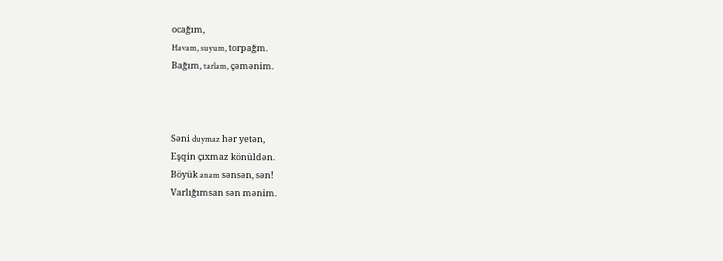ocağım,
Havam, suyum, torpağm.
Bağım, tarlam, çəmənim.



Səni duymaz hər yetən,
Eşqin çıxmaz könüldən.
Böyük anam sənsən, sən!
Varlığımsan sən mənim.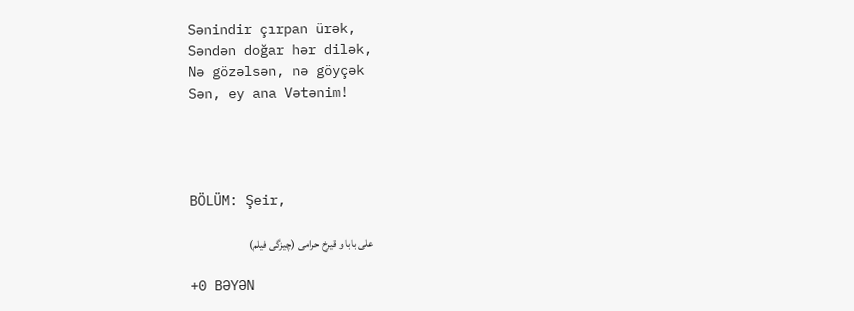Sənindir çırpan ürək,
Səndən doğar hər dilək,
Nə gözəlsən, nə göyçək
Sən, ey ana Vətənim!




BÖLÜM: Şeir,

علی بابا و قیرخ حرامی (چیزگی فیلم)

+0 BƏYƏN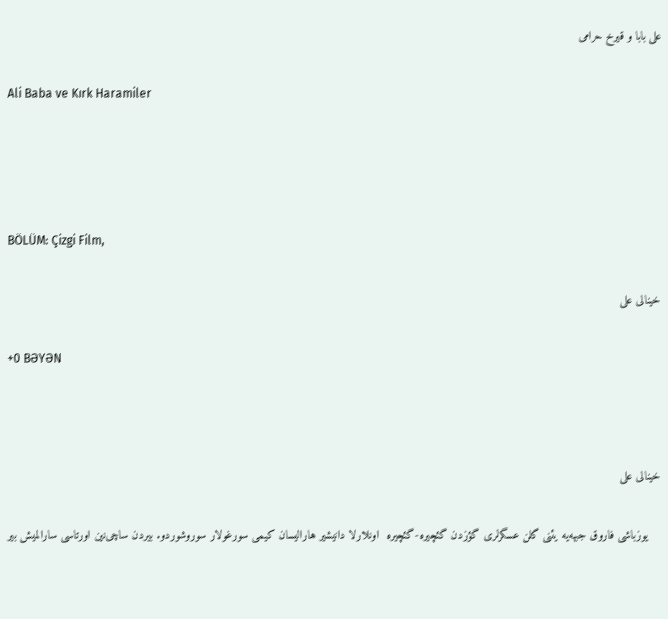علی بابا و قیرخ حرامی

Ali Baba ve Kırk Haramiler




BÖLÜM: Çizgi Film,

خینالی علی

+0 BƏYƏN



خینالی علی

    یوزباشی فاروق جبهه‌یه یئنی گلن عسگرلری گؤزدن گئچیره-گئچیره  اونلارلا دانیشیر هارالیسان کیمی سورغولار سوروشوردو. بیردن ساچی‌نین اورتاسی سارالمیش بیر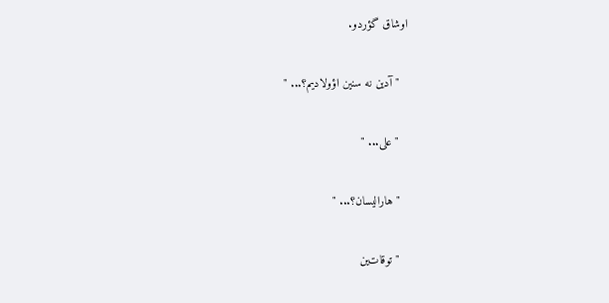اوشاق گؤردو.

   " آدین نه سنین اؤولادیم؟... "

   "علی... "

   " هارالیسان؟... "

   " توقات‌ین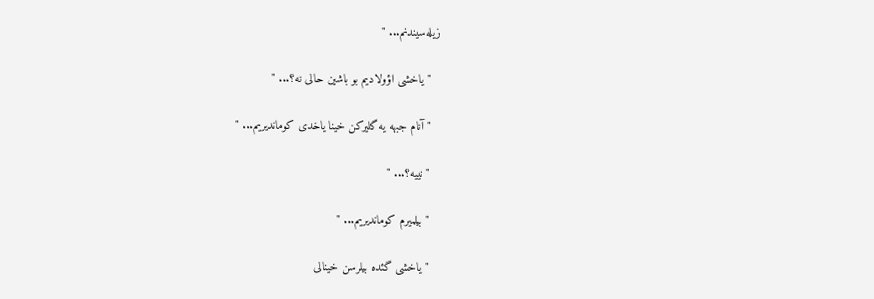زیله‌سیندنم... "

   " یاخشی اؤولادیم بو باشین حالی نه؟... "

   " آنام جبهه یه گلیرکن خینا یاخدی کوماندیریم... "

   " نییه؟... "

   " بیلمیرم کوماندیریم... "

   " یاخشی گئده بیلرسن خینالی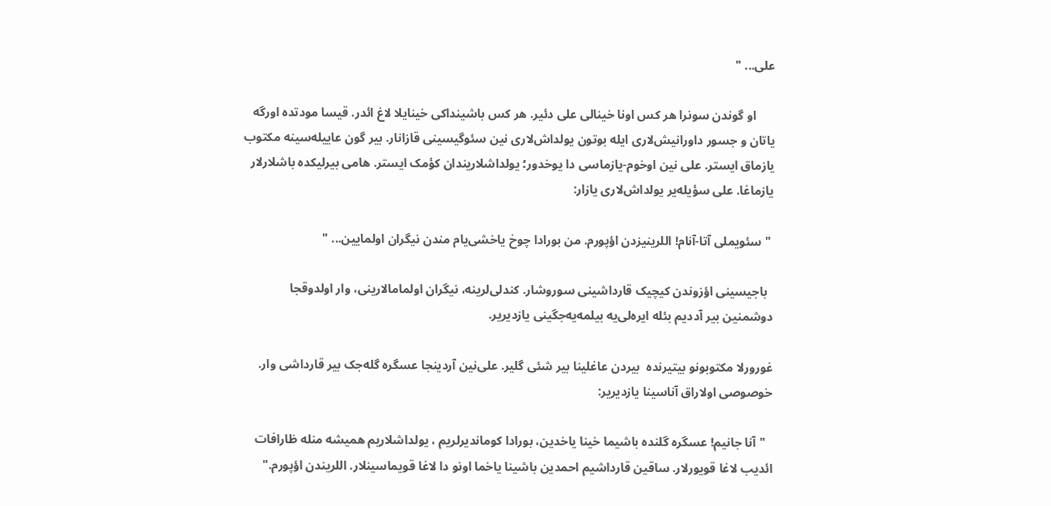علی... "

      او گوندن سونرا هر کس اونا خینالی علی دئیر. هر کس باشینداکی خینایلا لاغ ائدر. قیسا مودتده اورگه یاتان و جسور داورانیش‌لاری ایله بوتون یولداش‌لاری نین سئوگیسینی قازانار. بیر گون عاییله‌سینه مکتوب یازماق ایستر. علی نین اوخوم-یازماسی دا یوخدور؛ یولداشلاریندان کؤمک ایستر. هامی بیرلیکده باشلارلار یازماغا. علی سؤیله‌یر یولداش‌لاری یازار:

 " سئویملی آتا-آنام! اللرینیزدن اؤپورم. من بورادا چوخ یاخشی‌یام مندن نیگران اولمایین... "

  باجیسینی اؤزوندن کیچیک قارداشینی سوروشار. کندلی‌لرینه، نیگران اولمامالارینی، وار اولدوقجا دوشمنین بیر‌ آددیم بئله ایره‌لی‌‌یه بیلمه‌یه‌جگینی یازدیریر.

غورورلا مکتوبونو بیتیرنده  بیردن عاغلینا بیر شئی گلیر. علی‌‌‌نین آردینجا عسگره گله‌جک بیر قارداشی وار. خوصوصی اولاراق آناسینا یازدیریر:

  "آنا جانیم! عسگره گلنده باشیما خینا یاخدین، بورادا کوماندیرلریم ، یولداشلاریم همیشه منله ظارافات ائدیب لاغا قویورلار. ساقین قارداشیم احمدین باشینا یاخما اونو دا لاغا قویماسینلار. اللریندن اؤپورم."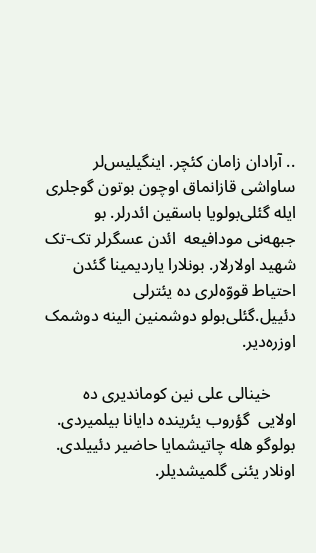.. آرادان زامان کئچر. اینگیلیس‌لر ساواشی قازانماق اوچون بوتون گوجلری ایله گئلی‌بولویا باسقین ائدرلر. بو جبهه‌نی مودافیعه  ائدن عسگرلر تک-تک شهید اولارلار. بونلارا یاردیمینا گئدن احتیاط قووّه‌لری ده یئترلی دئییل.گئلی‌بولو دوشمنین الینه دوشمک اوزره‌دیر.

      خینالی علی نین کوماندیری ده اولایی  گؤروب یئرینده دایانا بیلمیردی. بولوگو هله چاتیشمایا حاضیر دئییلدی. اونلار یئنی گلمیشدیلر.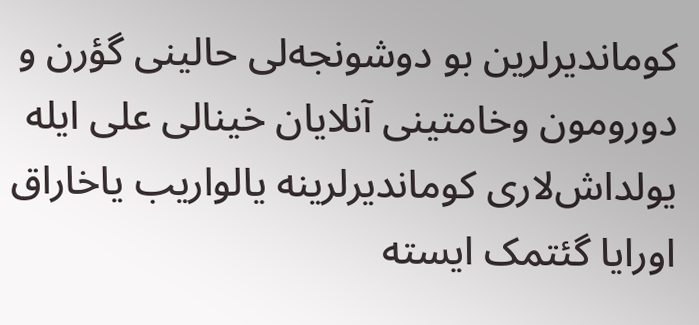کوماندیرلرین بو دوشونجه‌لی حالینی گؤرن و دورومون وخامتینی آنلایان خینالی علی ایله  یولداش‌لاری کوماندیرلرینه یالواریب یاخاراق اورایا گئتمک ایسته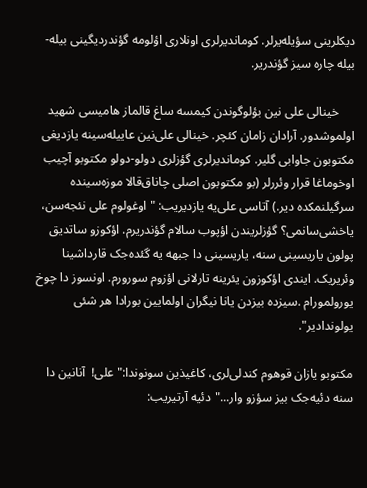دیکلرینی سؤیله‌یرلر. کوماندیرلری اونلاری اؤلومه گؤندردیگینی بیله-بیله چاره سیز گؤندریر.

     خینالی علی نین بؤلوگوندن کیمسه ساغ قالماز هامیسی شهید اولموشدور. آرادان زامان کئچر. خینالی علی‌نین عاییله‌سینه یازدیغی مکتوبون جاوابی گلیر. کوماندیرلری گؤزلری دولو-دولو مکتوبو آچیب اوخوماغا قرار وئررلر (بو مکتوبون اصلی چاناق‌قالا موزه‌سینده سرگیلنمکده دیر.) آتاسی علی‌یه یازدیریب: " اوغولوم علی نئجه‌سن، یاخشی‌سانمی؟ گؤزلریندن اؤپوب سالام گؤندریرم. اؤکوزو ساتدیق پولون یاریسینی سنه، یاریسینی دا جبهه یه گئده‌جک قارداشینا وئریریک. ایندی اؤکوزون یئرینه تارلانی اؤزوم سورورم. اونسوز دا چوخ یورولمورام .سیزده بیزدن یانا نیگران اولمایین بورادا هر شئی یولوندادیر".

مکتوبو یازان قوهوم کندلی‌لری، کاغیذین سونوندا:"علی!  آنانین دا سنه دئیه‌جک بیز سؤزو وار..."دئیه آرتیریب: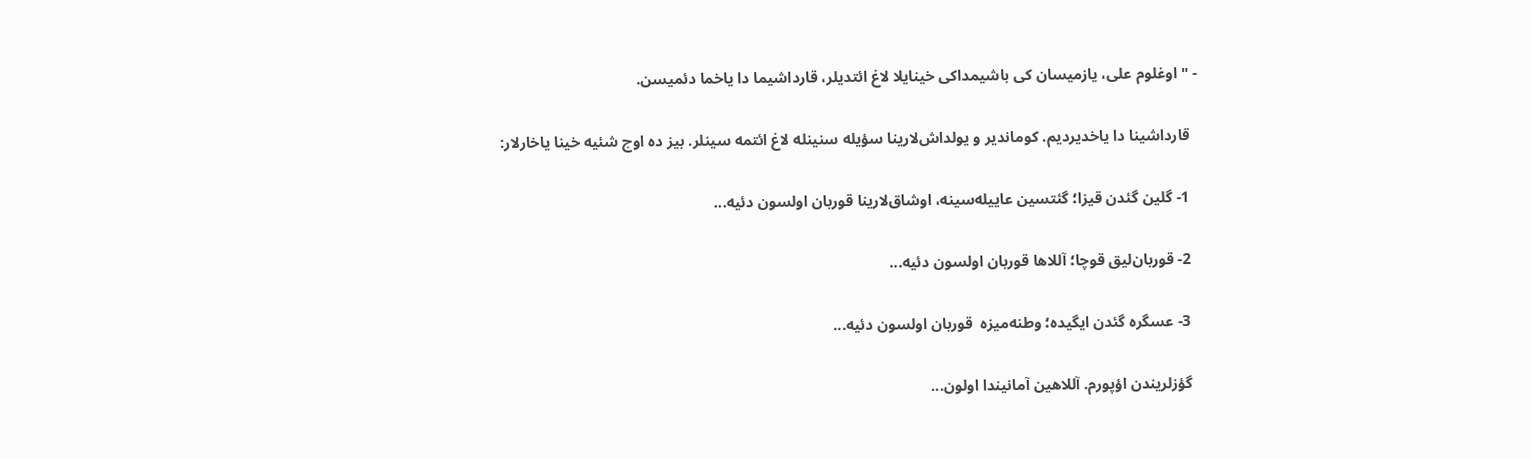- " اوغلوم علی، یازمیسان کی باشیمداکی خینایلا لاغ ائتدیلر، قارداشیما دا یاخما دئمیسن.

  قارداشینا دا یاخدیردیم. کوماندیر و یولداش‌لارینا سؤیله سنینله لاغ ائتمه سینلر. بیز ده اوچ شئیه خینا یاخارلار:

  1- گلین گئدن قیزا؛ گئتسین عاییله‌سینه، اوشاق‌لارینا قوربان اولسون دئیه...

  2- قوربان‌لیق قوچا؛ آللاها قوربان اولسون دئیه...

  3- عسگره گئدن ایگیده؛ وطنه‌میزه  قوربان اولسون دئیه...

  گؤزلریندن اؤپورم. آللاهین آمانیندا اولون...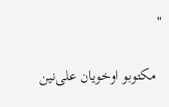"

  مکتوبو اوخویان علی‌نین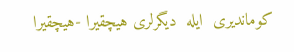کوماندیری  ایله  دیگرلری هیچقیرا -هیچقیرا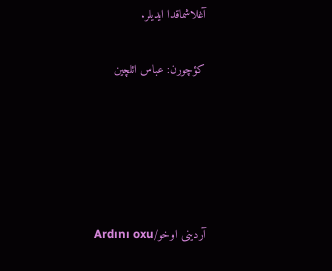آغلاشماقدا ایدیلر.

کؤچورن: عباس ائلچین





آردینی اوخو/Ardını oxu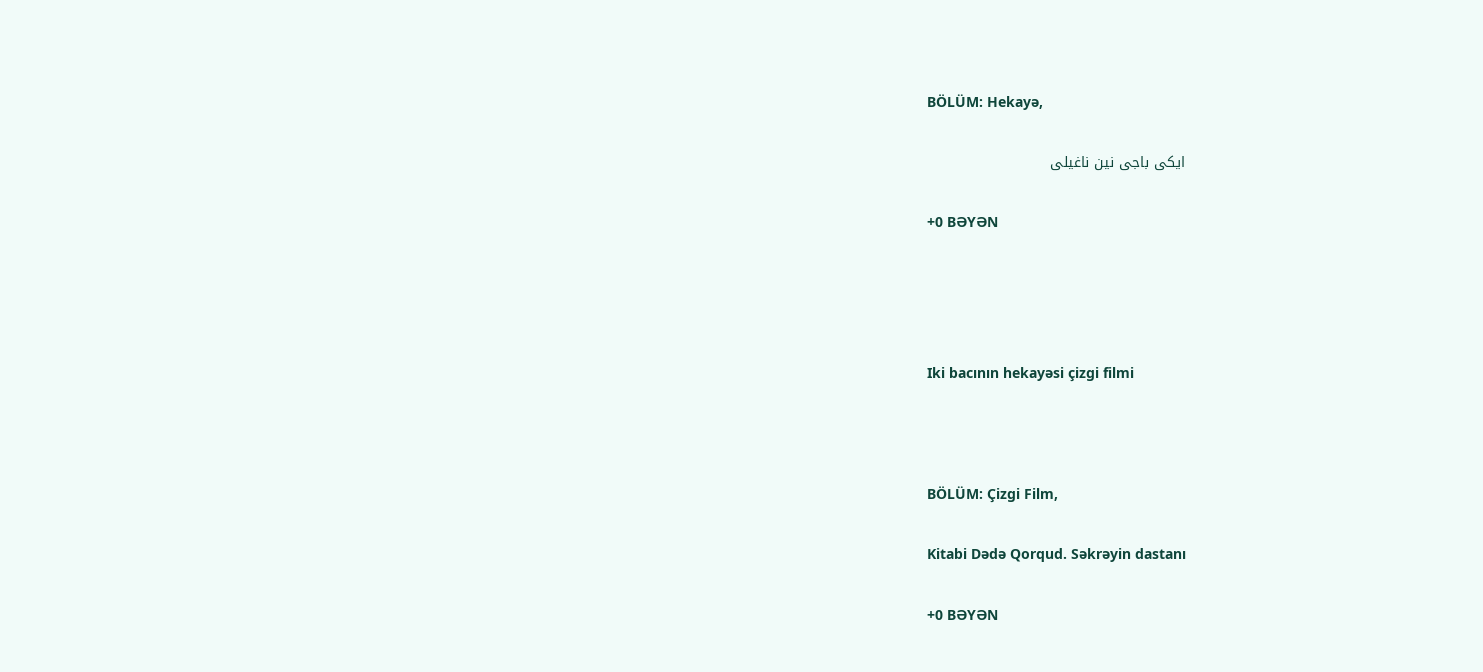BÖLÜM: Hekayə,

ایکی باجی نین ناغیلی

+0 BƏYƏN




Iki bacının hekayəsi çizgi filmi



BÖLÜM: Çizgi Film,

Kitabi Dədə Qorqud. Səkrəyin dastanı

+0 BƏYƏN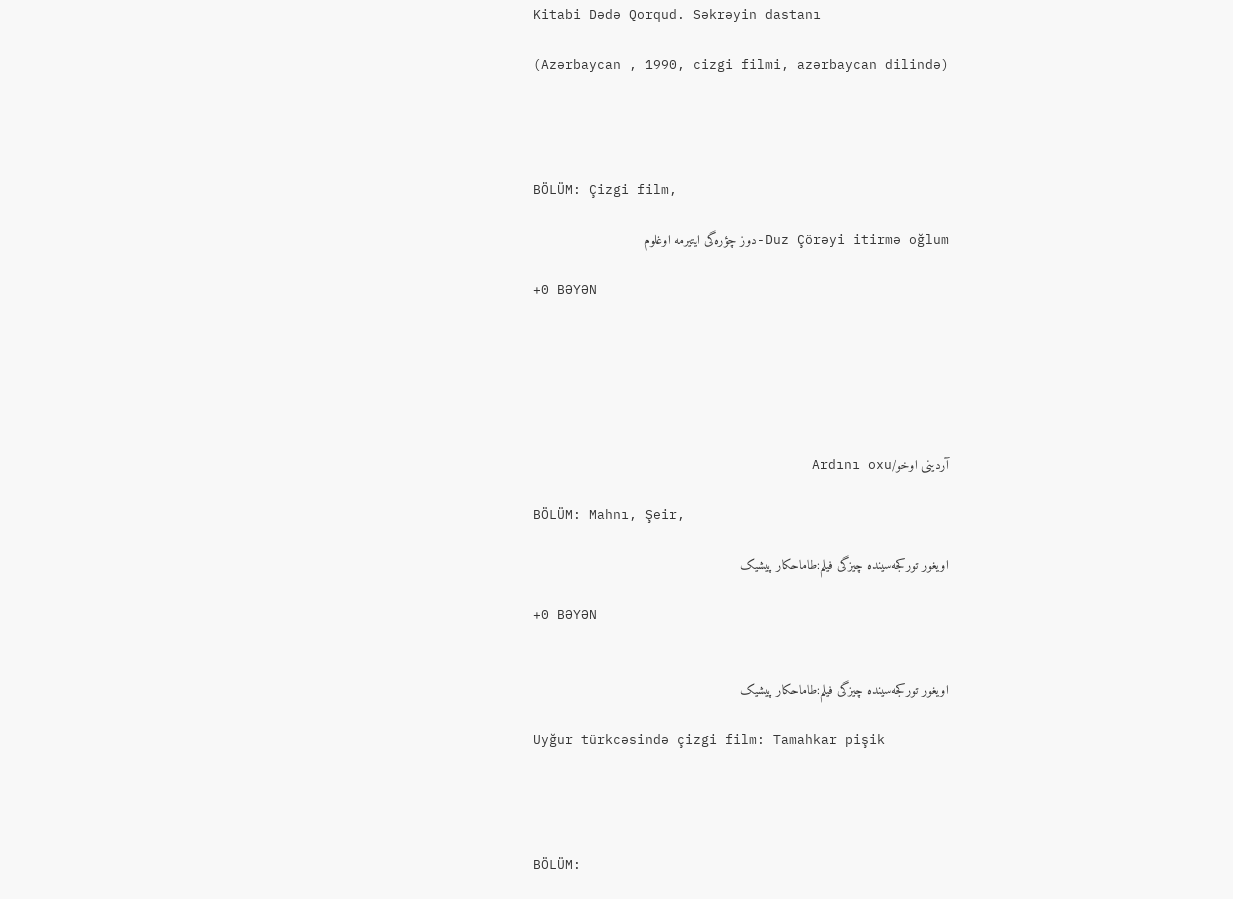Kitabi Dədə Qorqud. Səkrəyin dastanı

(Azərbaycan , 1990, cizgi filmi, azərbaycan dilində)




BÖLÜM: Çizgi film,

Duz Çörəyi itirmə oğlum-دوز چؤره‌گی ایتیرمه اوغلوم

+0 BƏYƏN






آردینی اوخو/Ardını oxu

BÖLÜM: Mahnı, Şeir,

اویغور تورکجه‌سینده چیزگی فیلم:طاماحکار پیشیک

+0 BƏYƏN


اویغور تورکجه‌سینده چیزگی فیلم:طاماحکار پیشیک

Uyğur türkcəsində çizgi film: Tamahkar pişik




BÖLÜM: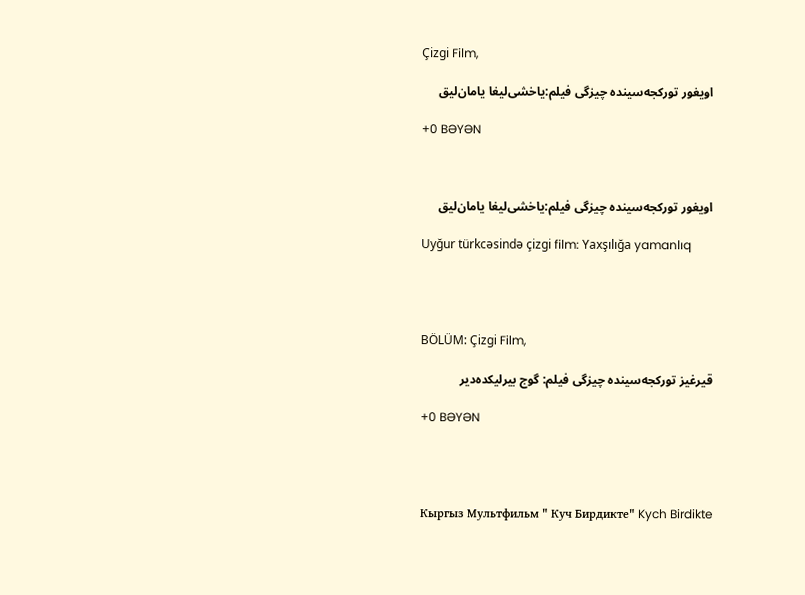Çizgi Film,

اویغور تورکجه‌سینده چیزگی فیلم:یاخشی‌لیغا یامان‌لیق

+0 BƏYƏN



اویغور تورکجه‌سینده چیزگی فیلم:یاخشی‌لیغا یامان‌لیق

Uyğur türkcəsində çizgi film: Yaxşılığa yamanlıq




BÖLÜM: Çizgi Film,

قیرغیز تورکجه‌سینده چیزگی فیلم: گوج بیرلیکده‌دیر

+0 BƏYƏN




Кыргыз Мультфильм " Куч Бирдикте" Kych Birdikte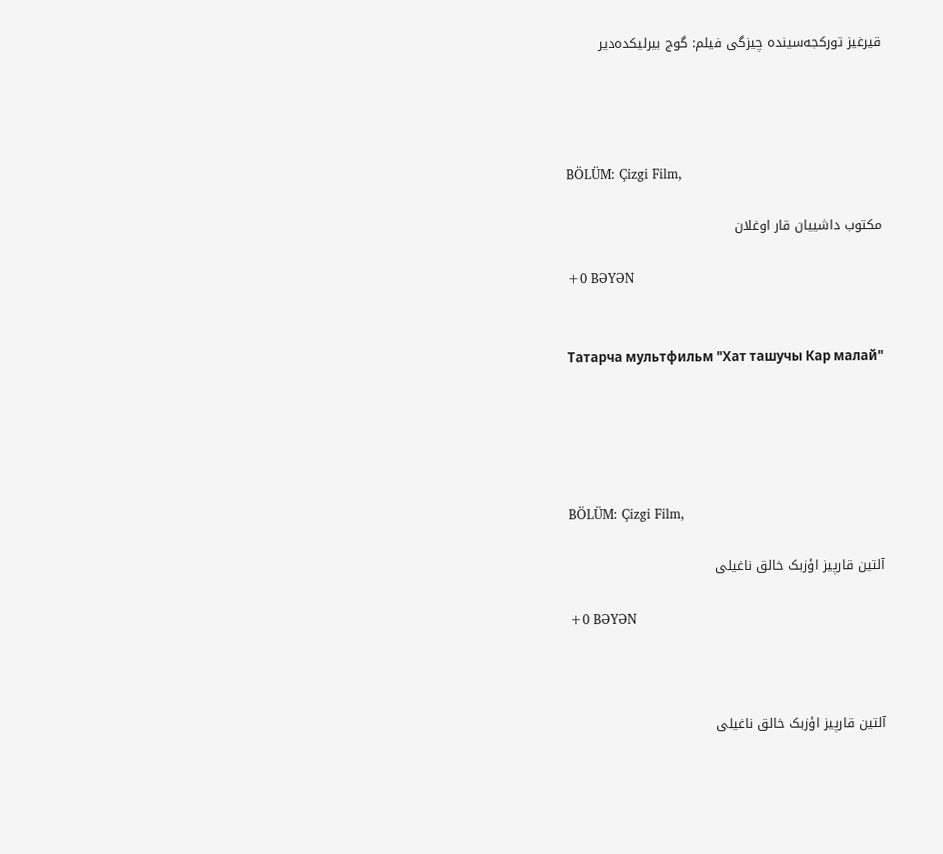قیرغیز تورکجه‌سینده چیزگی فیلم: گوج بیرلیکده‌دیر




BÖLÜM: Çizgi Film,

مکتوب داشییان قار اوغلان

+0 BƏYƏN


Татарча мультфильм "Хат ташучы Кар малай"





BÖLÜM: Çizgi Film,

آلتین قارپیز اؤزبک خالق ناغیلی

+0 BƏYƏN



آلتین قارپیز اؤزبک خالق ناغیلی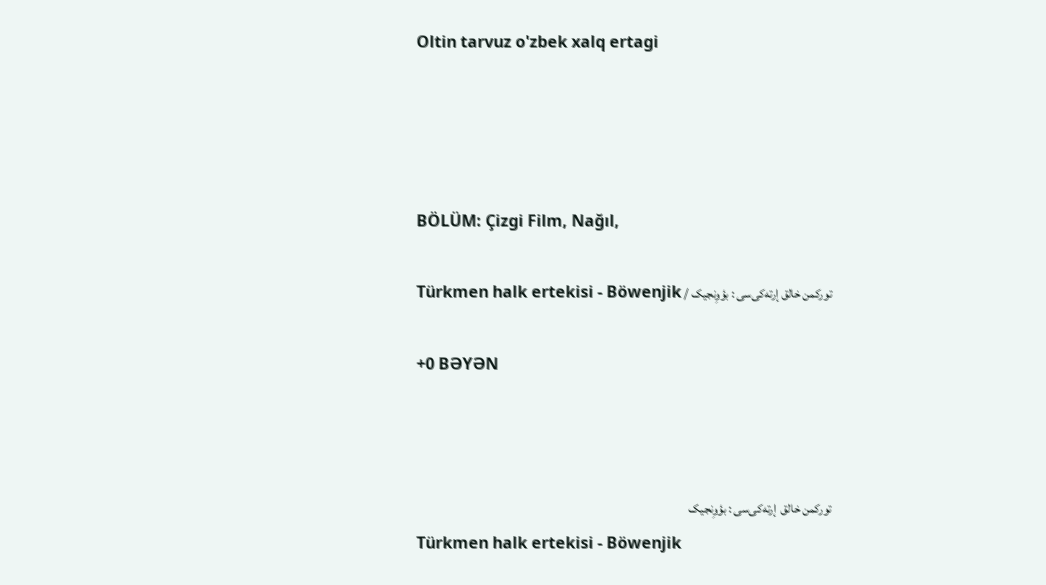Oltin tarvuz o'zbek xalq ertagi




BÖLÜM: Çizgi Film, Nağıl,

تورکمن خالق إرته‌کی‌سی : بؤوِنجیک / Türkmen halk ertekisi - Böwenjik

+0 BƏYƏN



تورکمن خالق  إرته‌کی‌سی : بؤوِنجیک
Türkmen halk ertekisi - Böwenjik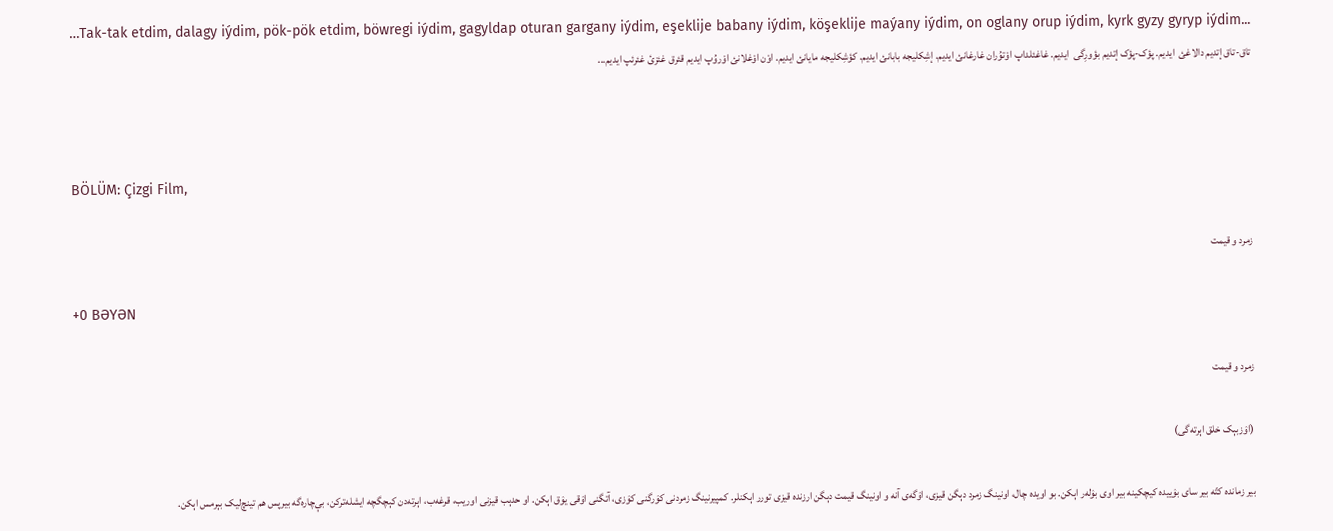…Tak-tak etdim, dalagy iýdim, pök-pök etdim, böwregi iýdim, gagyldap oturan gargany iýdim, eşeklije babany iýdim, köşeklije maýany iýdim, on oglany orup iýdim, kyrk gyzy gyryp iýdim...
تاق-تاق إتدیم دالاغئ  ایدیم. پؤک-پؤک إتدیم بؤورِگی  ایدیم. غاغئلداپ اوْتوُران غارغانئ ایدیم. إشِکلیجه بابانئ ایدیم. کؤشِکلیجه مایانئ ایدیم. اوْن اوْغلانئ اوْروُپ ایدیم قئرق غئزئ غئرئپ ایدیم...



BÖLÜM: Çizgi Film,

زمرد و قیمت

+0 BƏYƏN

زمرد و قیمت

(اۉزبېک خلق اېرته‌گی)

بیر زمانده کتّه‌ بیر سای بۉییده کیچکینه‌ بیر اوی بۉله‌ر اېکن. بو اویده چال، اونینگ زمرد دېگن قیزی، اۉگه‌ی آنه‌ و اونینگ قیمت دېگن ارزنده‌ قیزی تورر اېکنلر. کمپیر‌نینگ زمردنی کۉرگنی کۉزی، آتگنی اۉقی یۉق اېکن. او حدېب قیزنی اوریب، قرغه‌‌ب، اېرته‌دن کېچگچه ایشله‌ترکن، بې‌چاره‌گه بیرپس هم تینچ‌لیک بېرمس اېکن.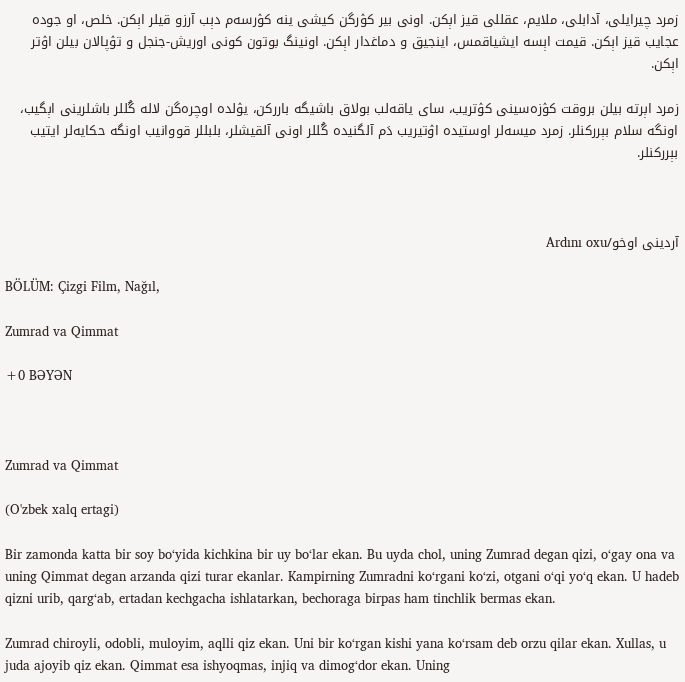زمرد چیرایلی، آدابلی، ملایم، عقللی قیز اېکن. اونی بیر کۉرگن کیشی ینه‌ کۉرسه‌م دېب آرزو قیلر اېکن. خلص، او جوده‌ عجایب قیز اېکن. قیمت اېسه ایشیاقمس، اینجیق و دماغدار اېکن. اونینگ بوتون کونی اوریش-جنجل و تۉپالان بیلن اۉتر اېکن.

زمرد اېرته‌ بیلن بروقت کۉزه‌سینی کۉتریب، سای یاقه‌لب بولاق باشیگه باررکن، یۉلده اوچره‌گن لاله‌ گُللر باشلرینی اېگیب، اونگه سلام بېررکنلر. زمرد میسه‌لر اوستیده اۉتیریب دَم آلگنیده گُللر اونی آلقیشلر، بلبللر قووانیب اونگه حکایه‌لر ایتیب بېررکنلر.



آردینی اوخو/Ardını oxu

BÖLÜM: Çizgi Film, Nağıl,

Zumrad va Qimmat

+0 BƏYƏN



Zumrad va Qimmat

(O'zbek xalq ertagi)

Bir zamonda katta bir soy bo‘yida kichkina bir uy bo‘lar ekan. Bu uyda chol, uning Zumrad degan qizi, o‘gay ona va uning Qimmat degan arzanda qizi turar ekanlar. Kampirning Zumradni ko‘rgani ko‘zi, otgani o‘qi yo‘q ekan. U hadeb qizni urib, qarg‘ab, ertadan kechgacha ishlatarkan, bechoraga birpas ham tinchlik bermas ekan.

Zumrad chiroyli, odobli, muloyim, aqlli qiz ekan. Uni bir ko‘rgan kishi yana ko‘rsam deb orzu qilar ekan. Xullas, u juda ajoyib qiz ekan. Qimmat esa ishyoqmas, injiq va dimog‘dor ekan. Uning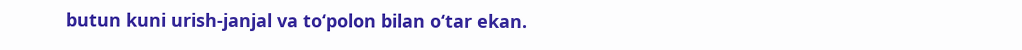butun kuni urish-janjal va to‘polon bilan o‘tar ekan.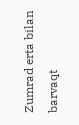Zumrad erta bilan barvaqt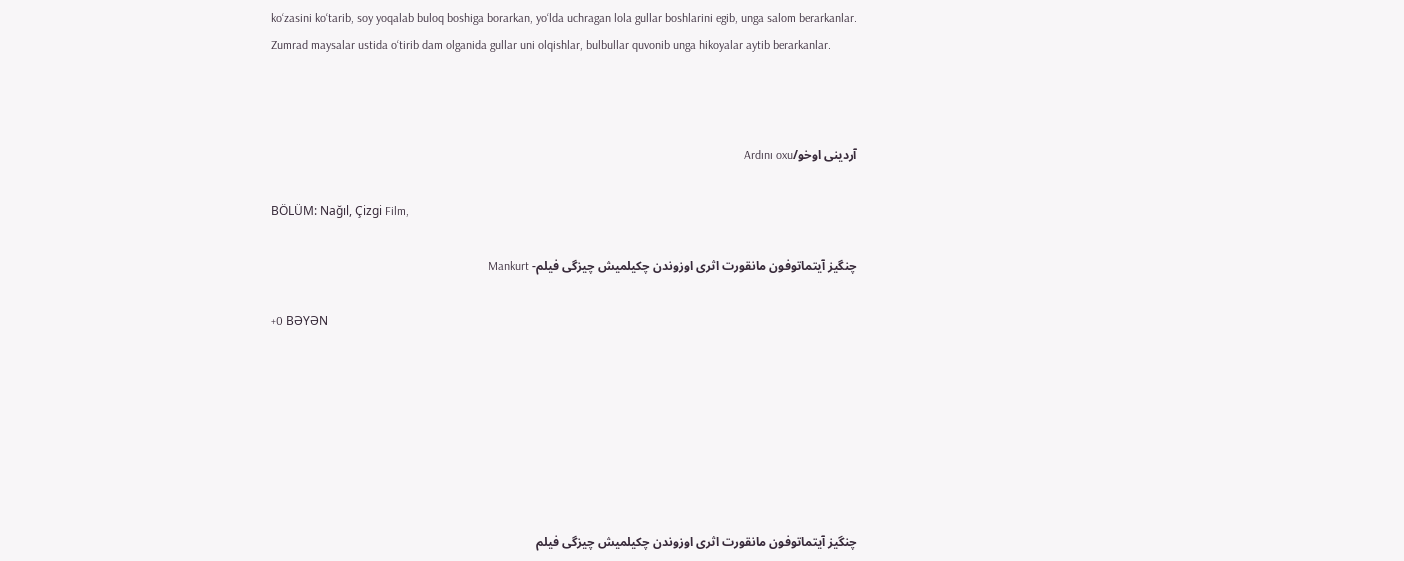ko‘zasini ko‘tarib, soy yoqalab buloq boshiga borarkan, yo‘lda uchragan lola gullar boshlarini egib, unga salom berarkanlar. Zumrad maysalar ustida o‘tirib dam olganida gullar uni olqishlar, bulbullar quvonib unga hikoyalar aytib berarkanlar.



آردینی اوخو/Ardını oxu

BÖLÜM: Nağıl, Çizgi Film,

چنگیز آیتماتوفون مانقورت اثری اوزوندن چکیلمیش چیزگی فیلم- Mankurt

+0 BƏYƏN







چنگیز آیتماتوفون مانقورت اثری اوزوندن چکیلمیش چیزگی فیلم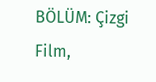BÖLÜM: Çizgi Film,